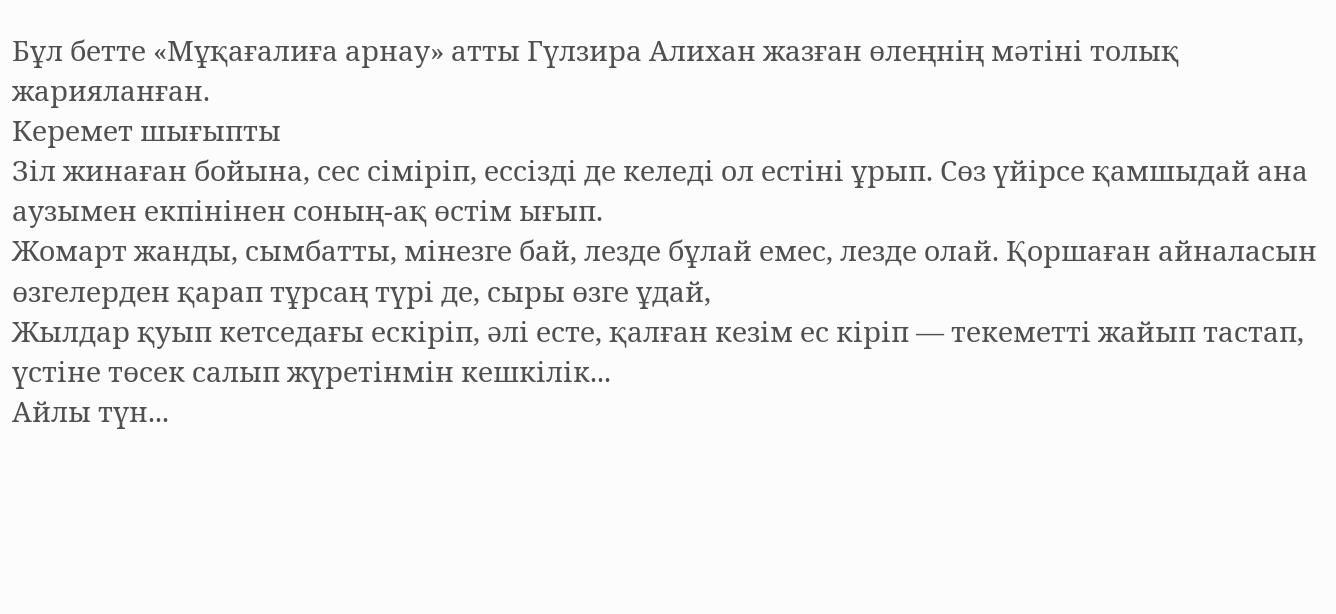Бұл бетте «Мұқағалиға арнау» атты Гүлзира Алихан жазған өлеңнің мәтіні толық жарияланған.
Керемет шығыпты
Зіл жинаған бойына, сес сіміріп, ессізді де келеді ол естіні ұрып. Сөз үйірсе қамшыдай ана аузымен екпінінен соның-ақ өстім ығып.
Жомарт жанды, сымбатты, мінезге бай, лезде бұлай емес, лезде олай. Қоршаған айналасын өзгелерден қарап тұрсаң түрі де, сыры өзге ұдай,
Жылдар қуып кетседағы ескіріп, әлі есте, қалған кезім ес кіріп — текеметті жайып тастап, үстіне төсек салып жүретінмін кешкілік...
Айлы түн...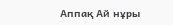Аппақ Ай нұры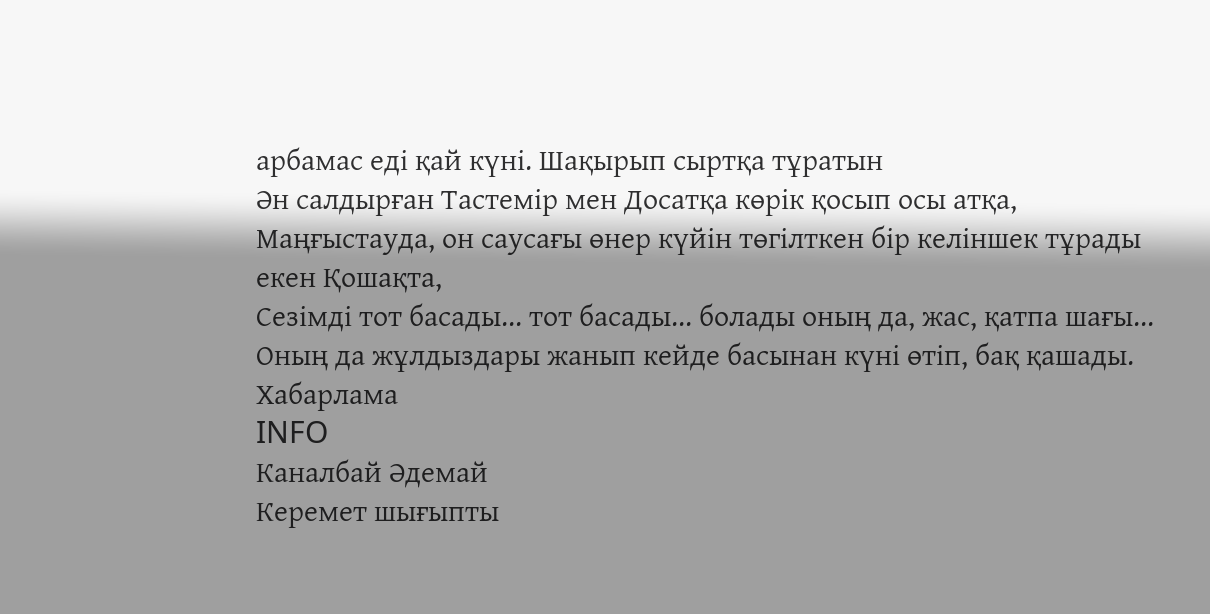арбамас еді қай күні. Шақырып сыртқа тұратын
Ән салдырған Тастемір мен Досатқа көрік қосып осы атқа, Маңғыстауда, он саусағы өнер күйін төгілткен бір келіншек тұрады екен Қошақта,
Сезімді тот басады... тот басады... болады оның да, жас, қатпа шағы... Оның да жұлдыздары жанып кейде басынан күні өтіп, бақ қашады.
Хабарлама
INFO
Каналбай Әдемай
Керемет шығыпты